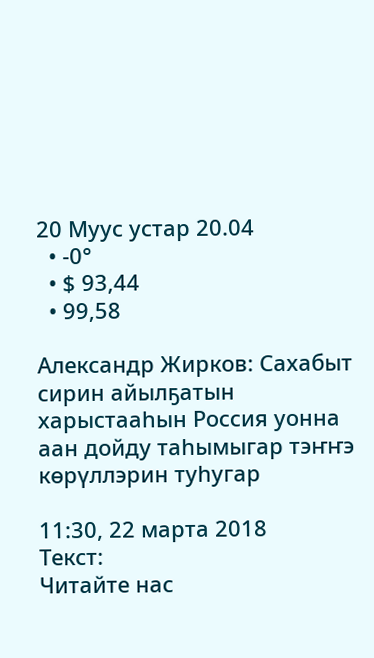20 Муус устар 20.04
  • -0°
  • $ 93,44
  • 99,58

Александр Жирков: Сахабыт сирин айылҕатын харыстааһын Россия уонна аан дойду таһымыгар тэҥҥэ көрүллэрин туһугар

11:30, 22 марта 2018
Текст:
Читайте нас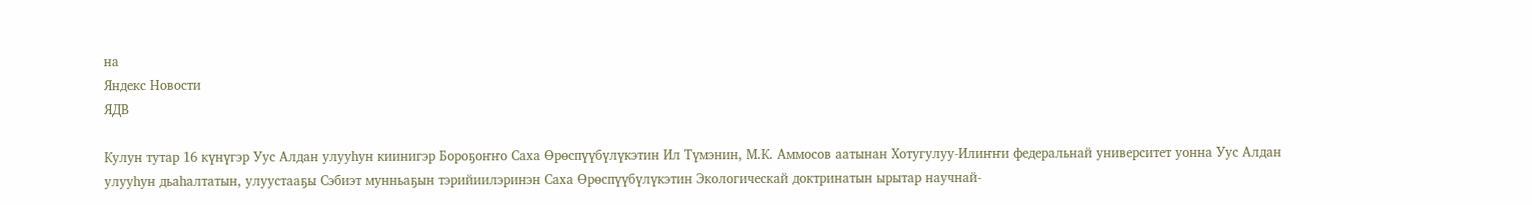на
Яндекс Новости
ЯДВ

Кулун тутар 16 күнүгэр Уус Алдан улууһун киинигэр Бороҕоҥҥо Саха Өрөспүүбүлүкэтин Ил Түмэнин, М.К. Аммосов аатынан Хотугулуу-Илиҥҥи федеральнай университет уонна Уус Алдан улууһун дьаһалтатын, улуустааҕы Сэбиэт мунньаҕын тэрийиилэринэн Саха Өрөспүүбүлүкэтин Экологическай доктринатын ырытар научнай-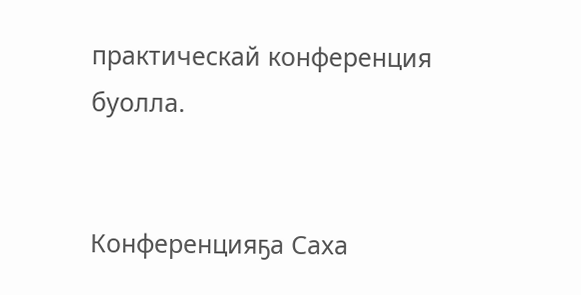практическай конференция буолла.


Конференцияҕа Саха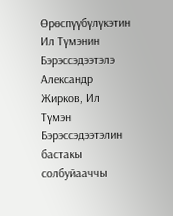Өрөспүүбүлүкэтин Ил Түмэнин Бэрэссэдээтэлэ Александр Жирков, Ил Түмэн Бэрэссэдээтэлин бастакы солбуйааччы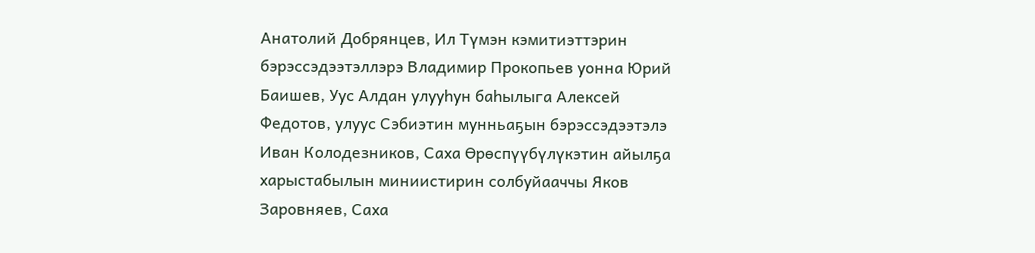Анатолий Добрянцев, Ил Түмэн кэмитиэттэрин бэрэссэдээтэллэрэ Владимир Прокопьев уонна Юрий Баишев, Уус Алдан улууһун баһылыга Алексей Федотов, улуус Сэбиэтин мунньаҕын бэрэссэдээтэлэ Иван Колодезников, Саха Өрөспүүбүлүкэтин айылҕа харыстабылын миниистирин солбуйааччы Яков Заровняев, Саха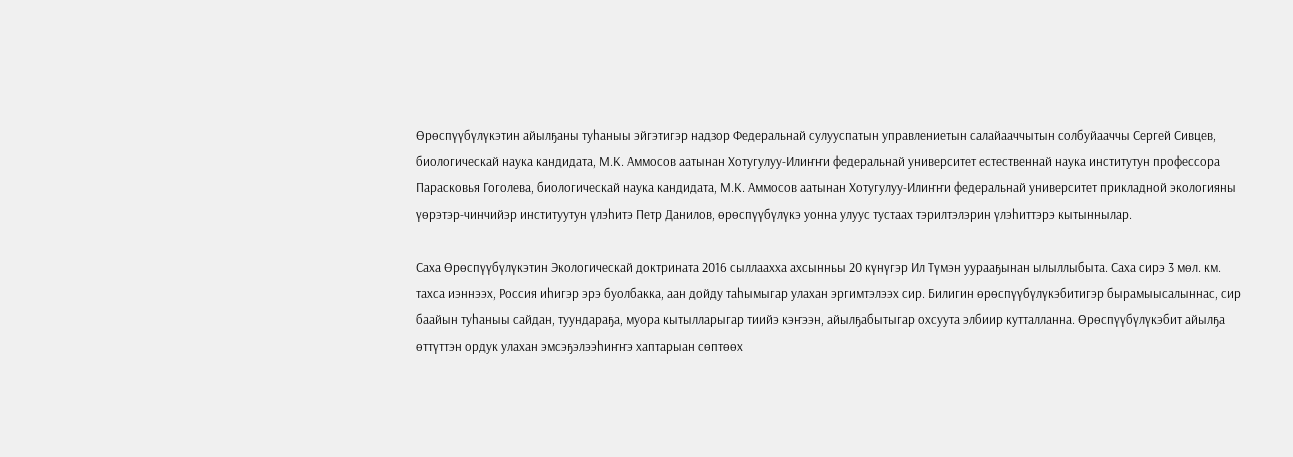Өрөспүүбүлүкэтин айылҕаны туһаныы эйгэтигэр надзор Федеральнай сулууспатын управлениетын салайааччытын солбуйааччы Сергей Сивцев, биологическай наука кандидата, М.К. Аммосов аатынан Хотугулуу-Илиҥҥи федеральнай университет естественнай наука институтун профессора Парасковья Гоголева, биологическай наука кандидата, М.К. Аммосов аатынан Хотугулуу-Илиҥҥи федеральнай университет прикладной экологияны үөрэтэр-чинчийэр институутун үлэһитэ Петр Данилов, өрөспүүбүлүкэ уонна улуус тустаах тэрилтэлэрин үлэһиттэрэ кытыннылар.

Саха Өрөспүүбүлүкэтин Экологическай доктрината 2016 сыллаахха ахсынньы 20 күнүгэр Ил Түмэн уурааҕынан ылыллыбыта. Саха сирэ 3 мөл. км. тахса иэннээх, Россия иһигэр эрэ буолбакка, аан дойду таһымыгар улахан эргимтэлээх сир. Билигин өрөспүүбүлүкэбитигэр бырамыысалыннас, сир баайын туһаныы сайдан, туундараҕа, муора кытылларыгар тиийэ кэҥээн, айылҕабытыгар охсуута элбиир кутталланна. Өрөспүүбүлүкэбит айылҕа өттүттэн ордук улахан эмсэҕэлээһиҥҥэ хаптарыан сөптөөх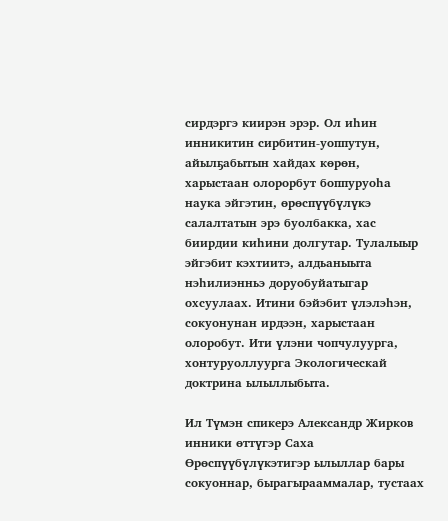сирдэргэ киирэн эрэр. Ол иһин инникитин сирбитин-уоппутун, айылҕабытын хайдах көрөн, харыстаан олорорбут боппуруоһа наука эйгэтин, өрөспүүбүлүкэ салалтатын эрэ буолбакка, хас биирдии киһини долгутар. Тулалыыр эйгэбит кэхтиитэ, алдьаныыта нэһилиэнньэ доруобуйатыгар охсуулаах. Итини бэйэбит үлэлэһэн, сокуонунан ирдээн, харыстаан олоробут. Ити үлэни чопчулуурга, хонтуруоллуурга Экологическай доктрина ылыллыбыта.

Ил Түмэн спикерэ Александр Жирков инники өттүгэр Саха Өрөспүүбүлүкэтигэр ылыллар бары сокуоннар, бырагырааммалар, тустаах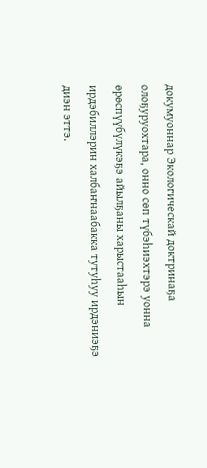докумуоннар Экологическай доктринаҕа олоҕуруохтара, онно сөп түбэһиэхтэрэ уонна өрөспүүбүлүкэҕэ айылҕаны харыстааһын ирдэбиллэрин халбаҥнаабакка тутуһуу ирдэниэҕэ диэн эттэ.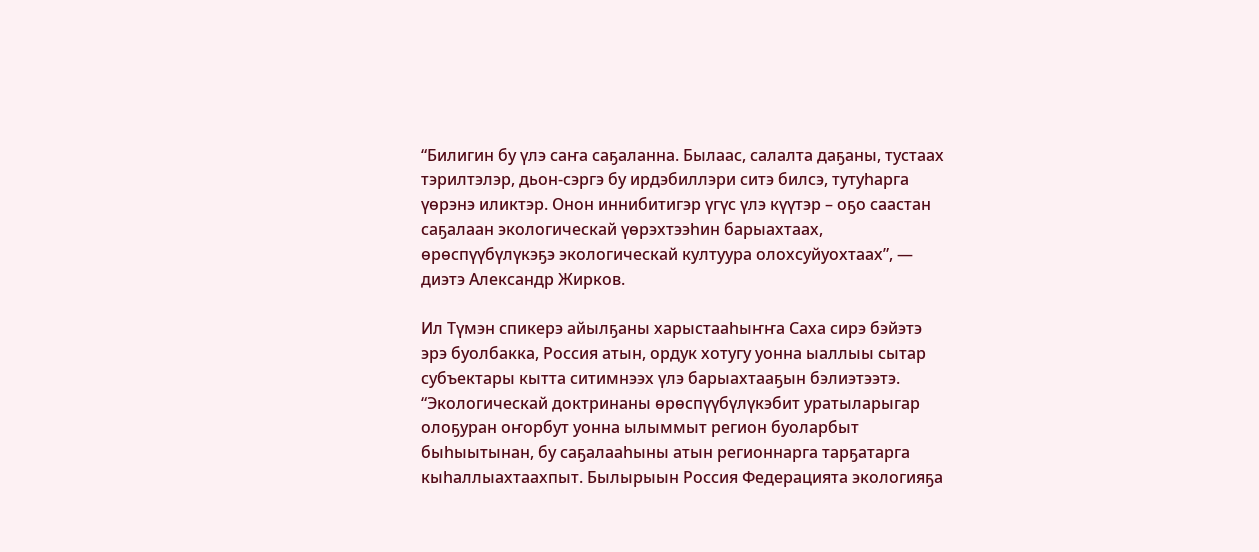“Билигин бу үлэ саҥа саҕаланна. Былаас, салалта даҕаны, тустаах тэрилтэлэр, дьон-сэргэ бу ирдэбиллэри ситэ билсэ, тутуһарга үөрэнэ иликтэр. Онон иннибитигэр үгүс үлэ күүтэр – оҕо саастан саҕалаан экологическай үөрэхтээһин барыахтаах, өрөспүүбүлүкэҕэ экологическай култуура олохсуйуохтаах”, — диэтэ Александр Жирков.

Ил Түмэн спикерэ айылҕаны харыстааһыҥҥа Саха сирэ бэйэтэ эрэ буолбакка, Россия атын, ордук хотугу уонна ыаллыы сытар субъектары кытта ситимнээх үлэ барыахтааҕын бэлиэтээтэ. “Экологическай доктринаны өрөспүүбүлүкэбит уратыларыгар олоҕуран оҥорбут уонна ылыммыт регион буоларбыт быһыытынан, бу саҕалааһыны атын регионнарга тарҕатарга кыһаллыахтаахпыт. Былырыын Россия Федерацията экологияҕа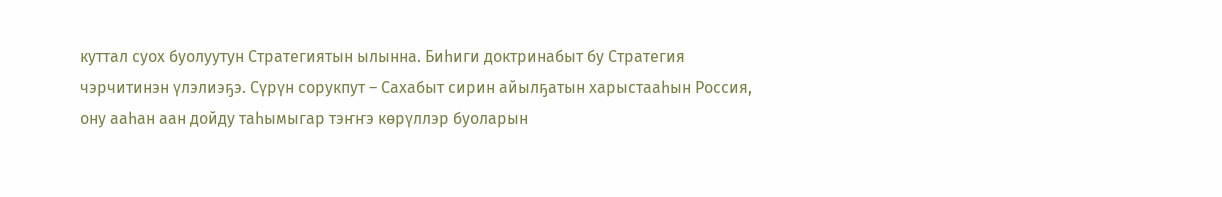куттал суох буолуутун Стратегиятын ылынна. Биһиги доктринабыт бу Стратегия чэрчитинэн үлэлиэҕэ. Сүрүн сорукпут – Сахабыт сирин айылҕатын харыстааһын Россия, ону ааһан аан дойду таһымыгар тэҥҥэ көрүллэр буоларын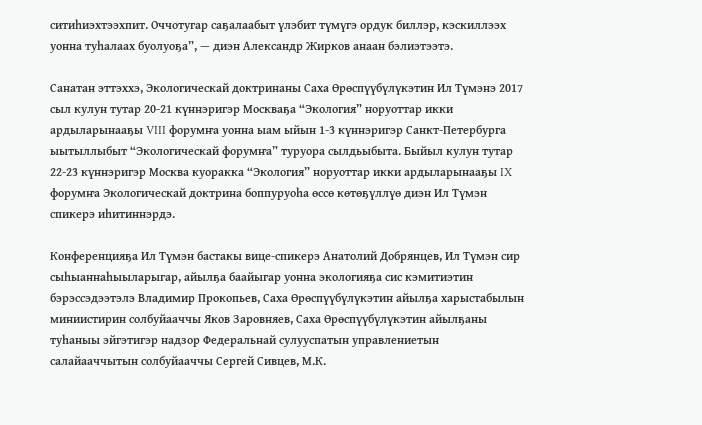ситиһиэхтээхпит. Оччотугар саҕалаабыт үлэбит түмүгэ ордук биллэр, кэскиллээх уонна туһалаах буолуоҕа”, — диэн Александр Жирков анаан бэлиэтээтэ.

Санатан эттэххэ, Экологическай доктринаны Саха Өрөспүүбүлүкэтин Ил Түмэнэ 2017 сыл кулун тутар 20-21 күннэригэр Москваҕа “Экология” норуоттар икки ардыларынааҕы VIII форумҥа уонна ыам ыйын 1-3 күннэригэр Санкт-Петербурга ыытыллыбыт “Экологическай форумҥа” туруора сылдьыбыта. Быйыл кулун тутар 22-23 күннэригэр Москва куоракка “Экология” норуоттар икки ардыларынааҕы IX форумҥа Экологическай доктрина боппуруоһа өссө көтөҕүллүө диэн Ил Түмэн спикерэ иһитиннэрдэ.

Конференцияҕа Ил Түмэн бастакы вице-спикерэ Анатолий Добрянцев, Ил Түмэн сир сыһыаннаһыыларыгар, айылҕа баайыгар уонна экологияҕа сис кэмитиэтин бэрэссэдээтэлэ Владимир Прокопьев, Саха Өрөспүүбүлүкэтин айылҕа харыстабылын миниистирин солбуйааччы Яков Заровняев, Саха Өрөспүүбүлүкэтин айылҕаны туһаныы эйгэтигэр надзор Федеральнай сулууспатын управлениетын салайааччытын солбуйааччы Сергей Сивцев, М.К.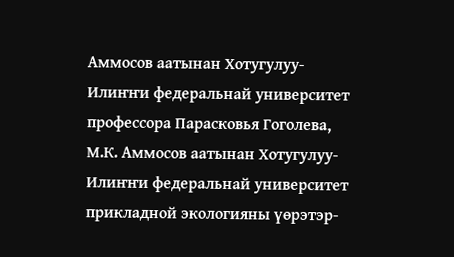Аммосов аатынан Хотугулуу-Илиҥҥи федеральнай университет профессора Парасковья Гоголева, М.К. Аммосов аатынан Хотугулуу-Илиҥҥи федеральнай университет прикладной экологияны үөрэтэр-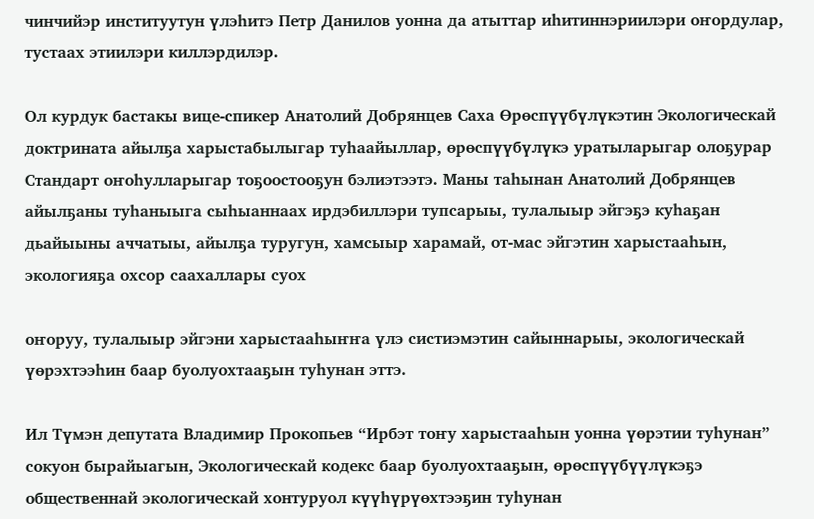чинчийэр институутун үлэһитэ Петр Данилов уонна да атыттар иһитиннэриилэри оҥордулар, тустаах этиилэри киллэрдилэр.

Ол курдук бастакы вице-спикер Анатолий Добрянцев Саха Өрөспүүбүлүкэтин Экологическай доктрината айылҕа харыстабылыгар туһаайыллар, өрөспүүбүлүкэ уратыларыгар олоҕурар Стандарт оҥоһулларыгар тоҕоостооҕун бэлиэтээтэ. Маны таһынан Анатолий Добрянцев айылҕаны туһаныыга сыһыаннаах ирдэбиллэри тупсарыы, тулалыыр эйгэҕэ куһаҕан дьайыыны аччатыы, айылҕа туругун, хамсыыр харамай, от-мас эйгэтин харыстааһын, экологияҕа охсор саахаллары суох

оҥоруу, тулалыыр эйгэни харыстааһыҥҥа үлэ систиэмэтин сайыннарыы, экологическай үөрэхтээһин баар буолуохтааҕын туһунан эттэ.

Ил Түмэн депутата Владимир Прокопьев “Ирбэт тоҥу харыстааһын уонна үөрэтии туһунан” сокуон бырайыагын, Экологическай кодекс баар буолуохтааҕын, өрөспүүбүүлүкэҕэ общественнай экологическай хонтуруол күүһүрүөхтээҕин туһунан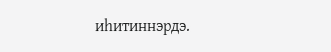иһитиннэрдэ.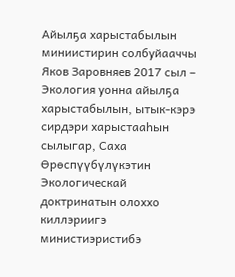Айылҕа харыстабылын миниистирин солбуйааччы Яков Заровняев 2017 сыл – Экология уонна айылҕа харыстабылын, ытык-кэрэ сирдэри харыстааһын сылыгар, Саха Өрөспүүбүлүкэтин Экологическай доктринатын олоххо киллэриигэ министиэристибэ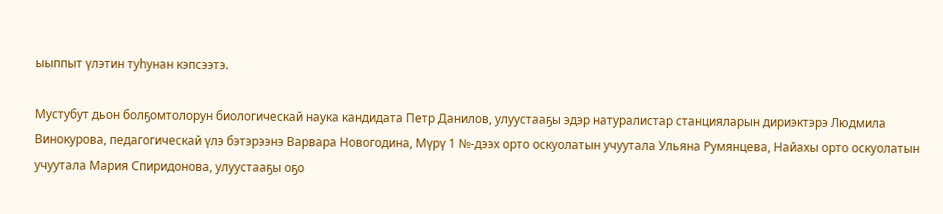ыыппыт үлэтин туһунан кэпсээтэ.

Мустубут дьон болҕомтолорун биологическай наука кандидата Петр Данилов, улуустааҕы эдэр натуралистар станцияларын дириэктэрэ Людмила Винокурова, педагогическай үлэ бэтэрээнэ Варвара Новогодина, Мүрү 1 №-дээх орто оскуолатын учуутала Ульяна Румянцева, Найахы орто оскуолатын учуутала Мария Спиридонова, улуустааҕы оҕо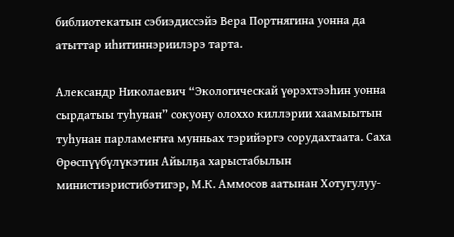библиотекатын сэбиэдиссэйэ Вера Портнягина уонна да атыттар иһитиннэриилэрэ тарта.

Александр Николаевич “Экологическай үөрэхтээһин уонна сырдатыы туһунан” сокуону олоххо киллэрии хаамыытын туһунан парламеҥҥа мунньах тэрийэргэ сорудахтаата. Саха Өрөспүүбүлүкэтин Айылҕа харыстабылын министиэристибэтигэр, М.К. Аммосов аатынан Хотугулуу-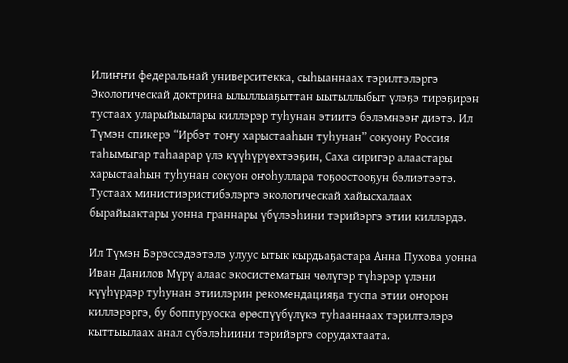Илиҥҥи федеральнай университекка, сыһыаннаах тэрилтэлэргэ Экологическай доктрина ылыллыаҕыттан ыытыллыбыт үлэҕэ тирэҕирэн тустаах уларыйыылары киллэрэр туһунан этиитэ бэлэмнээҥ диэтэ. Ил Түмэн спикерэ “Ирбэт тоҥу харыстааһын туһунан” сокуону Россия таһымыгар таһаарар үлэ күүһүрүөхтээҕин, Саха сиригэр алаастары харыстааһын туһунан сокуон оҥоһуллара тоҕоостооҕун бэлиэтээтэ. Тустаах министиэристибэлэргэ экологическай хайысхалаах бырайыактары уонна граннары үбүлээһини тэрийэргэ этии киллэрдэ.

Ил Түмэн Бэрэссэдээтэлэ улуус ытык кырдьаҕастара Анна Пухова уонна Иван Данилов Мүрү алаас экосистематын чөлүгэр түһэрэр үлэни күүһүрдэр туһунан этиилэрин рекомендацияҕа туспа этии оҥорон киллэрэргэ, бу боппуруоска өрөспүүбүлүкэ туһааннаах тэрилтэлэрэ кыттыылаах анал сүбэлэһиини тэрийэргэ сорудахтаата.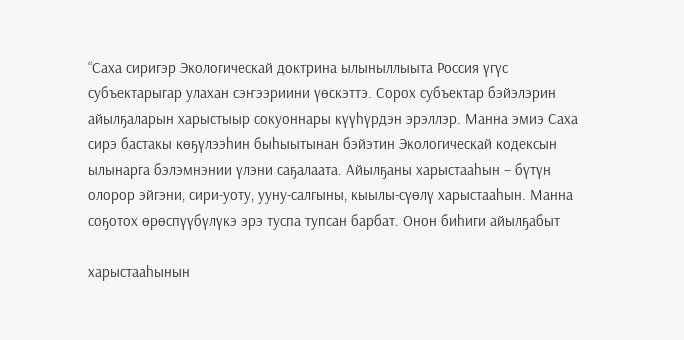“Саха сиригэр Экологическай доктрина ылыныллыыта Россия үгүс субъектарыгар улахан сэҥээриини үөскэттэ. Сорох субъектар бэйэлэрин айылҕаларын харыстыыр сокуоннары күүһүрдэн эрэллэр. Манна эмиэ Саха сирэ бастакы көҕүлээһин быһыытынан бэйэтин Экологическай кодексын ылынарга бэлэмнэнии үлэни саҕалаата. Айылҕаны харыстааһын – бүтүн олорор эйгэни, сири-уоту, ууну-салгыны, кыылы-сүөлү харыстааһын. Манна соҕотох өрөспүүбүлүкэ эрэ туспа тупсан барбат. Онон биһиги айылҕабыт

харыстааһынын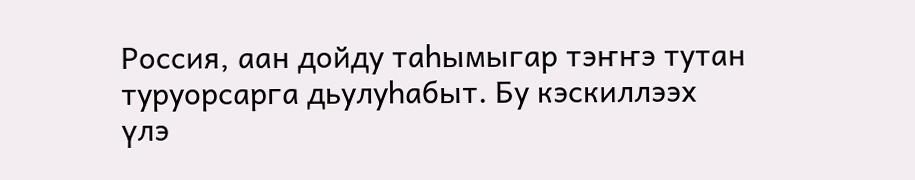Россия, аан дойду таһымыгар тэҥҥэ тутан туруорсарга дьулуһабыт. Бу кэскиллээх үлэ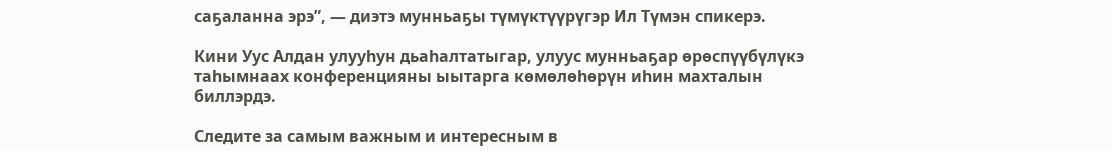саҕаланна эрэ”, — диэтэ мунньаҕы түмүктүүрүгэр Ил Түмэн спикерэ.

Кини Уус Алдан улууһун дьаһалтатыгар, улуус мунньаҕар өрөспүүбүлүкэ таһымнаах конференцияны ыытарга көмөлөһөрүн иһин махталын биллэрдэ.

Следите за самым важным и интересным в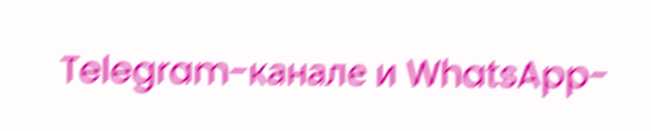Telegram-канале и WhatsApp-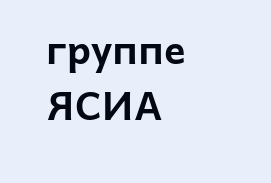группе ЯСИА